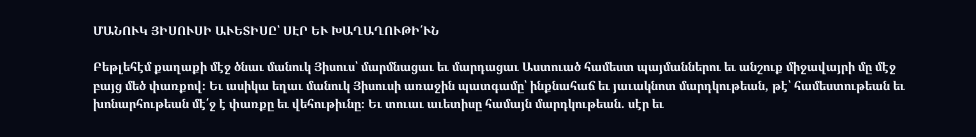ՄԱՆՈՒԿ ՅԻՍՈՒՍԻ ԱՒԵՏԻՍԸ՝ ՍԷՐ ԵՒ ԽԱՂԱՂՈՒԹԻ՛ՒՆ

Բեթլեհէմ քաղաքի մէջ ծնաւ մանուկ Յիսուս՝ մարմնացաւ եւ մարդացաւ Աստուած համեստ պայմաններու եւ անշուք միջավայրի մը մէջ բայց մեծ փառքով։ Եւ ասիկա եղաւ մանուկ Յիսուսի առաջին պատգամը՝ ինքնահաճ եւ յաւակնոտ մարդկութեան, թէ՝ համեստութեան եւ խոնարհութեան մէ՛ջ է փառքը եւ վեհութիւնը։ Եւ տուաւ աւետիսը համայն մարդկութեան. սէր եւ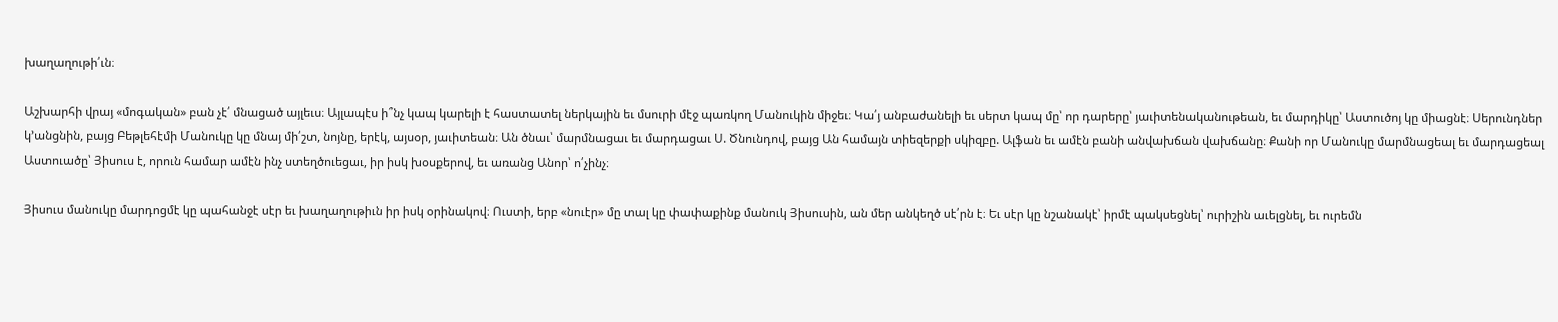խաղաղութի՛ւն։

Աշխարհի վրայ «մոգական» բան չէ՛ մնացած այլեւս։ Այլապէս ի՞նչ կապ կարելի է հաստատել ներկային եւ մսուրի մէջ պառկող Մանուկին միջեւ։ Կա՛յ անբաժանելի եւ սերտ կապ մը՝ որ դարերը՝ յաւիտենականութեան, եւ մարդիկը՝ Աստուծոյ կը միացնէ։ Սերունդներ կ՚անցնին, բայց Բեթլեհէմի Մանուկը կը մնայ մի՛շտ, նոյնը, երէկ, այսօր, յաւիտեան։ Ան ծնաւ՝ մարմնացաւ եւ մարդացաւ Ս. Ծնունդով, բայց Ան համայն տիեզերքի սկիզբը. Ալֆան եւ ամէն բանի անվախճան վախճանը։ Քանի որ Մանուկը մարմնացեալ եւ մարդացեալ Աստուածը՝ Յիսուս է, որուն համար ամէն ինչ ստեղծուեցաւ, իր իսկ խօսքերով, եւ առանց Անոր՝ ո՛չինչ։

Յիսուս մանուկը մարդոցմէ կը պահանջէ սէր եւ խաղաղութիւն իր իսկ օրինակով։ Ուստի, երբ «նուէր» մը տալ կը փափաքինք մանուկ Յիսուսին, ան մեր անկեղծ սէ՛րն է։ Եւ սէր կը նշանակէ՝ իրմէ պակսեցնել՝ ուրիշին աւելցնել, եւ ուրեմն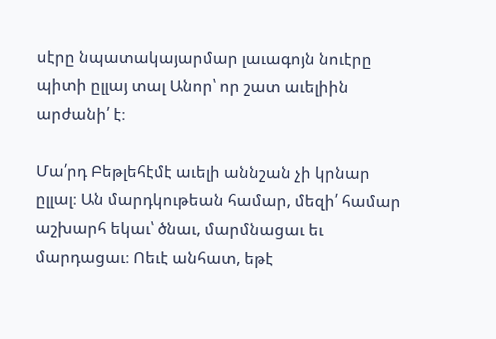սէրը նպատակայարմար լաւագոյն նուէրը պիտի ըլլայ տալ Անոր՝ որ շատ աւելիին արժանի՛ է։

Մա՛րդ Բեթլեհէմէ աւելի աննշան չի կրնար ըլլալ։ Ան մարդկութեան համար, մեզի՛ համար աշխարհ եկաւ՝ ծնաւ, մարմնացաւ եւ մարդացաւ։ Ոեւէ անհատ, եթէ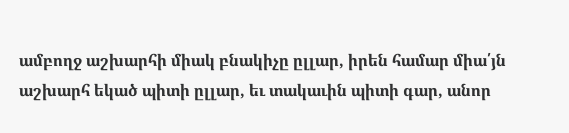ամբողջ աշխարհի միակ բնակիչը ըլլար, իրեն համար միա՛յն աշխարհ եկած պիտի ըլլար, եւ տակաւին պիտի գար, անոր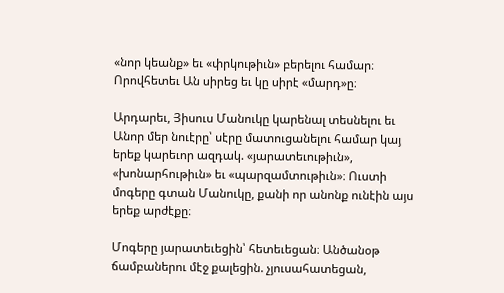«նոր կեանք» եւ «փրկութիւն» բերելու համար։ Որովհետեւ Ան սիրեց եւ կը սիրէ «մարդ»ը։

Արդարեւ, Յիսուս Մանուկը կարենալ տեսնելու եւ Անոր մեր նուէրը՝ սէրը մատուցանելու համար կայ երեք կարեւոր ազդակ. «յարատեւութիւն», «խոնարհութիւն» եւ «պարզամտութիւն»։ Ուստի մոգերը գտան Մանուկը, քանի որ անոնք ունէին այս երեք արժէքը։

Մոգերը յարատեւեցին՝ հետեւեցան։ Անծանօթ ճամբաներու մէջ քալեցին. չյուսահատեցան,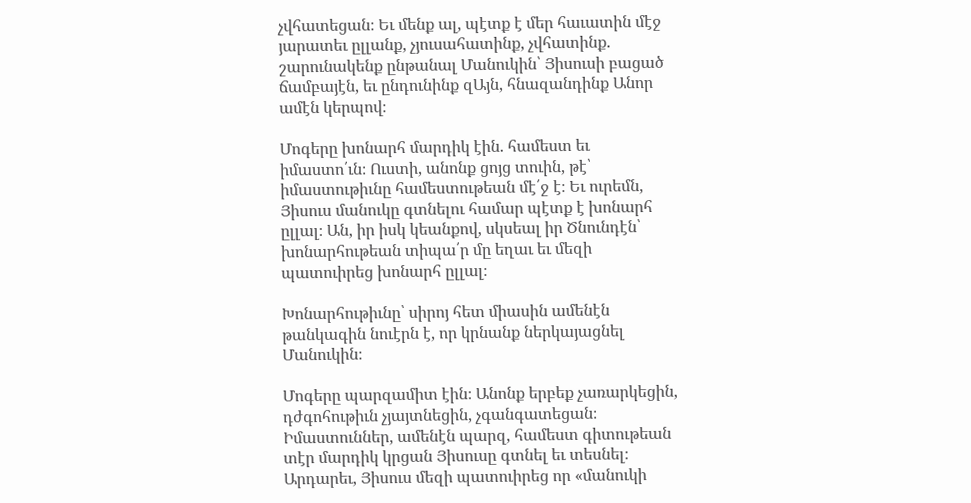չվհատեցան։ Եւ մենք ալ, պէտք է մեր հաւատին մէջ յարատեւ ըլլանք, չյուսահատինք, չվհատինք. շարունակենք ընթանալ Մանուկին՝ Յիսուսի բացած ճամբայէն, եւ ընդունինք զԱյն, հնազանդինք Անոր ամէն կերպով։

Մոգերը խոնարհ մարդիկ էին. համեստ եւ իմաստո՛ւն։ Ուստի, անոնք ցոյց տուին, թէ՝ իմաստութիւնը համեստութեան մէ՛ջ է։ Եւ ուրեմն, Յիսուս մանուկը գտնելու համար պէտք է խոնարհ ըլլալ։ Ան, իր իսկ կեանքով, սկսեալ իր Ծնունդէն՝ խոնարհութեան տիպա՛ր մը եղաւ եւ մեզի պատուիրեց խոնարհ ըլլալ։

Խոնարհութիւնը՝ սիրոյ հետ միասին ամենէն թանկագին նուէրն է, որ կրնանք ներկայացնել Մանուկին։

Մոգերը պարզամիտ էին։ Անոնք երբեք չառարկեցին, դժգոհութիւն չյայտնեցին, չգանգատեցան։ Իմաստուններ, ամենէն պարզ, համեստ գիտութեան տէր մարդիկ կրցան Յիսուսը գտնել եւ տեսնել։ Արդարեւ, Յիսուս մեզի պատուիրեց որ «մանուկի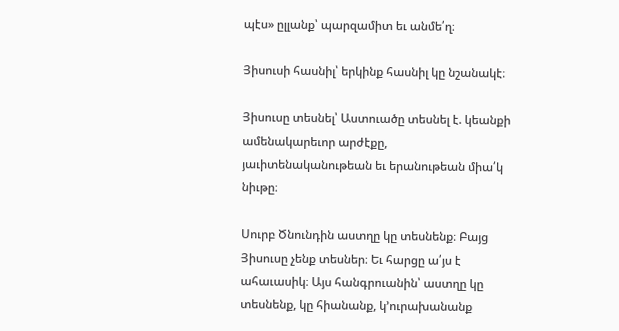պէս» ըլլանք՝ պարզամիտ եւ անմե՛ղ։

Յիսուսի հասնիլ՝ երկինք հասնիլ կը նշանակէ։

Յիսուսը տեսնել՝ Աստուածը տեսնել է. կեանքի ամենակարեւոր արժէքը, յաւիտենականութեան եւ երանութեան միա՛կ նիւթը։

Սուրբ Ծնունդին աստղը կը տեսնենք։ Բայց Յիսուսը չենք տեսներ։ Եւ հարցը ա՛յս է ահաւասիկ։ Այս հանգրուանին՝ աստղը կը տեսնենք, կը հիանանք, կ՚ուրախանանք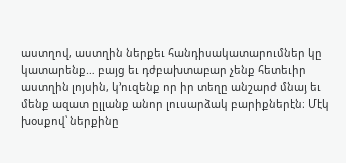աստղով, աստղին ներքեւ հանդիսակատարումներ կը կատարենք… բայց եւ դժբախտաբար չենք հետեւիր աստղին լոյսին, կ՚ուզենք որ իր տեղը անշարժ մնայ եւ մենք ազատ ըլլանք անոր լուսարձակ բարիքներէն։ Մէկ խօսքով՝ ներքինը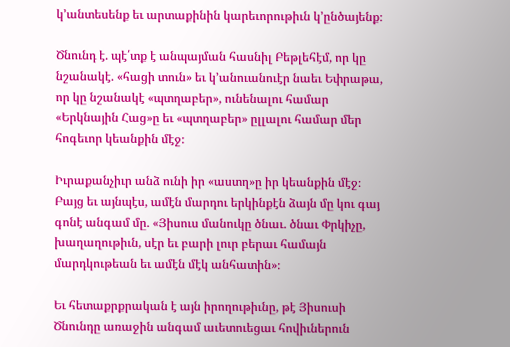կ՚անտեսենք եւ արտաքինին կարեւորութիւն կ՚ընծայենք։

Ծնունդ է. պէ՛տք է անպայման հասնիլ Բեթլեհէմ, որ կը նշանակէ. «հացի տուն» եւ կ՚անուանուէր նաեւ Եփրաթա, որ կը նշանակէ «պտղաբեր», ունենալու համար «Երկնային Հաց»ը եւ «պտղաբեր» ըլլալու համար մեր հոգեւոր կեանքին մէջ։

Իւրաքանչիւր անձ ունի իր «աստղ»ը իր կեանքին մէջ։ Բայց եւ այնպէս, ամէն մարդու երկինքէն ձայն մը կու գայ գոնէ անգամ մը. «Յիսուս մանուկը ծնաւ. ծնաւ Փրկիչը, խաղաղութիւն, սէր եւ բարի լուր բերաւ համայն մարդկութեան եւ ամէն մէկ անհատին»։

Եւ հետաքրքրական է այն իրողութիւնը, թէ Յիսուսի Ծնունդը առաջին անգամ աւետուեցաւ հովիւներուն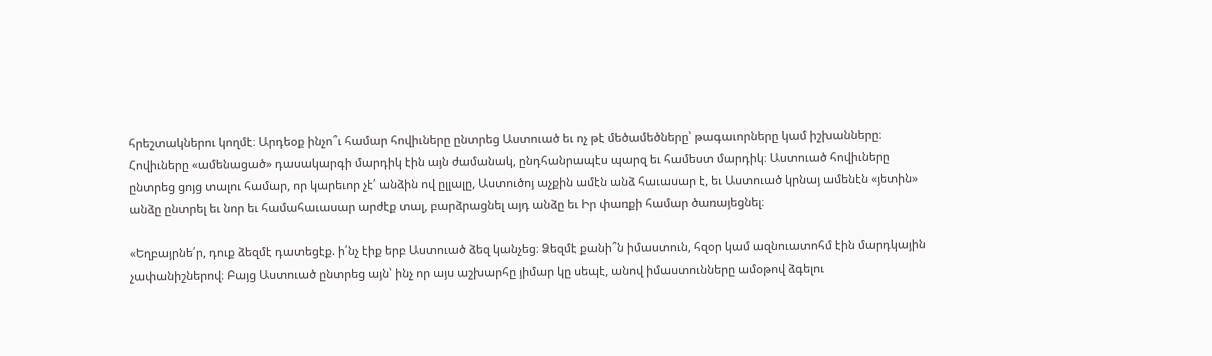հրեշտակներու կողմէ։ Արդեօք ինչո՞ւ համար հովիւները ընտրեց Աստուած եւ ոչ թէ մեծամեծները՝ թագաւորները կամ իշխանները։ Հովիւները «ամենացած» դասակարգի մարդիկ էին այն ժամանակ, ընդհանրապէս պարզ եւ համեստ մարդիկ։ Աստուած հովիւները ընտրեց ցոյց տալու համար, որ կարեւոր չէ՛ անձին ով ըլլալը, Աստուծոյ աչքին ամէն անձ հաւասար է, եւ Աստուած կրնայ ամենէն «յետին» անձը ընտրել եւ նոր եւ համահաւասար արժէք տալ, բարձրացնել այդ անձը եւ Իր փառքի համար ծառայեցնել։

«Եղբայրնե՛ր, դուք ձեզմէ դատեցէք. ի՛նչ էիք երբ Աստուած ձեզ կանչեց։ Ձեզմէ քանի՞ն իմաստուն, հզօր կամ ազնուատոհմ էին մարդկային չափանիշներով։ Բայց Աստուած ընտրեց այն՝ ինչ որ այս աշխարհը յիմար կը սեպէ, անով իմաստունները ամօթով ձգելու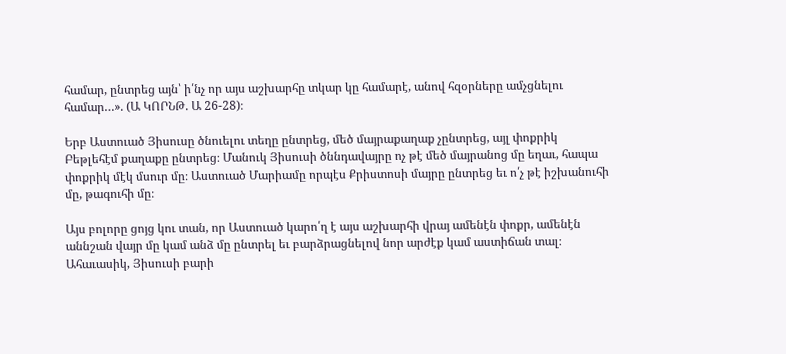համար, ընտրեց այն՝ ի՛նչ որ այս աշխարհը տկար կը համարէ, անով հզօրները ամչցնելու համար…». (Ա ԿՈՐՆԹ. Ա 26-28)։

Երբ Աստուած Յիսուսը ծնուելու տեղը ընտրեց, մեծ մայրաքաղաք չընտրեց, այլ փոքրիկ Բեթլեհէմ քաղաքը ընտրեց։ Մանուկ Յիսուսի ծննդավայրը ոչ թէ մեծ մայրանոց մը եղաւ, հապա փոքրիկ մէկ մսուր մը։ Աստուած Մարիամը որպէս Քրիստոսի մայրը ընտրեց եւ ո՛չ թէ իշխանուհի մը, թագուհի մը։

Այս բոլորը ցոյց կու տան, որ Աստուած կարո՛ղ է այս աշխարհի վրայ ամենէն փոքր, ամենէն աննշան վայր մը կամ անձ մը ընտրել եւ բարձրացնելով նոր արժէք կամ աստիճան տալ։ Ահաւասիկ, Յիսուսի բարի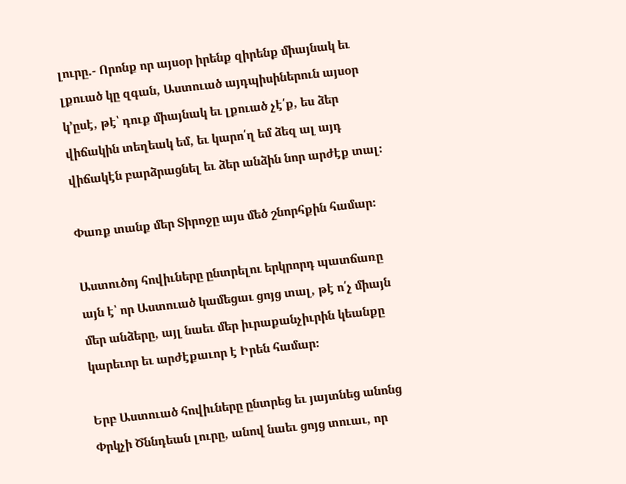լուրը.- Որոնք որ այսօր իրենք զիրենք միայնակ եւ լքուած կը զգան, Աստուած այդպիսիներուն այսօր կ՚ըսէ, թէ՝ դուք միայնակ եւ լքուած չէ՛ք, ես ձեր վիճակին տեղեակ եմ, եւ կարո՛ղ եմ ձեզ ալ այդ վիճակէն բարձրացնել եւ ձեր անձին նոր արժէք տալ։

Փառք տանք մեր Տիրոջը այս մեծ շնորհքին համար։

Աստուծոյ հովիւները ընտրելու երկրորդ պատճառը այն է՝ որ Աստուած կամեցաւ ցոյց տալ, թէ ո՛չ միայն մեր անձերը, այլ նաեւ մեր իւրաքանչիւրին կեանքը կարեւոր եւ արժէքաւոր է Իրեն համար։

Երբ Աստուած հովիւները ընտրեց եւ յայտնեց անոնց Փրկչի Ծննդեան լուրը, անով նաեւ ցոյց տուաւ, որ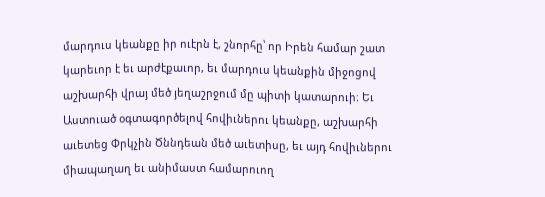մարդուս կեանքը իր ուէրն է, շնորհը՝ որ Իրեն համար շատ կարեւոր է եւ արժէքաւոր, եւ մարդուս կեանքին միջոցով աշխարհի վրայ մեծ յեղաշրջում մը պիտի կատարուի։ Եւ Աստուած օգտագործելով հովիւներու կեանքը, աշխարհի աւետեց Փրկչին Ծննդեան մեծ աւետիսը, եւ այդ հովիւներու միապաղաղ եւ անիմաստ համարուող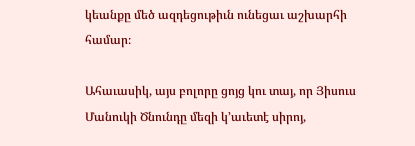կեանքը մեծ ազդեցութիւն ունեցաւ աշխարհի համար։

Ահաւասիկ, այս բոլորը ցոյց կու տայ, որ Յիսուս Մանուկի Ծնունդը մեզի կ՚աւետէ սիրոյ,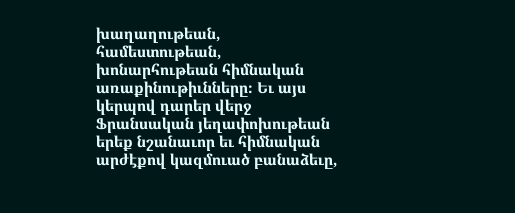խաղաղութեան, համեստութեան, խոնարհութեան հիմնական առաքինութիւնները։ Եւ այս կերպով դարեր վերջ Ֆրանսական յեղափոխութեան երեք նշանաւոր եւ հիմնական արժէքով կազմուած բանաձեւը,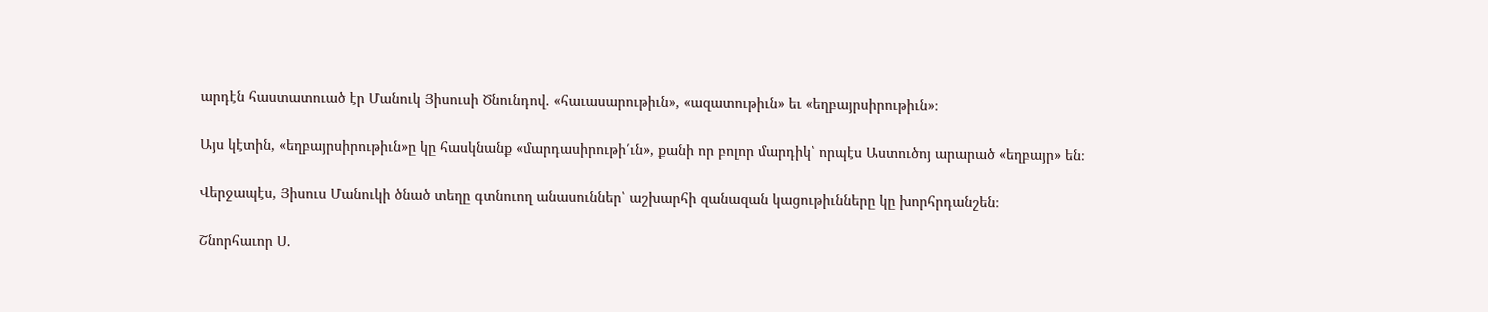արդէն հաստատուած էր Մանուկ Յիսուսի Ծնունդով. «հաւասարութիւն», «ազատութիւն» եւ «եղբայրսիրութիւն»։

Այս կէտին, «եղբայրսիրութիւն»ը կը հասկնանք «մարդասիրութի՛ւն», քանի որ բոլոր մարդիկ՝ որպէս Աստուծոյ արարած «եղբայր» են։

Վերջապէս, Յիսուս Մանուկի ծնած տեղը գտնուող անասուններ՝ աշխարհի զանազան կացութիւնները կը խորհրդանշեն։

Շնորհաւոր Ս.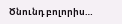Ծնունդ բոլորիս…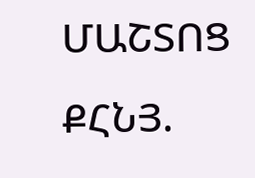ՄԱՇՏՈՑ ՔՀՆՅ.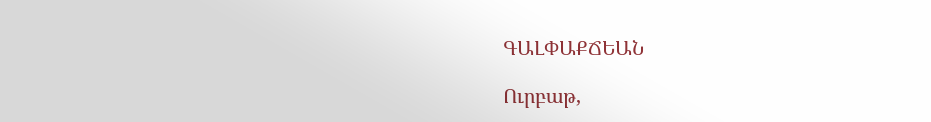ԳԱԼՓԱՔՃԵԱՆ

Ուրբաթ,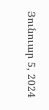Յունուար 5, 2024